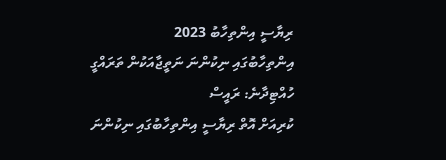ރިޔާސީ އިންތިހާބު 2023
އިންތިހާބުގައި ނިކުންނަ ނަތީޖާއަކުން ތަރައްގީ ހުއްޓިދާނެ: ރައީސް
ކުރިއަށް އޮތް ރިޔާސީ އިންތިހާބުގައި ނިކުންނަ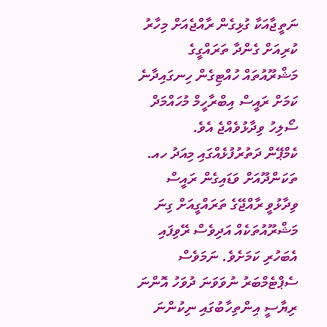ނަތީޖާއަކާ ގުޅިގެން ރާއްޖެއަށް މިހާރު ކުރިއަށް ގެންދާ ތަރައްގީގެ މަޝްރޫއުތައް ހުއްޓިގެން ހިނގައިދާނެ ކަމަށް ރައީސް އިބްރާހީމް މުހައްމަދް ސޯލިހު ވިދާޅުވެއްޖެ އެވެ.
ކެމްޕޭން ދަތުރުފުޅެއްގައި މިއަދު ހއ. ތަކަންދޫއަށް ވަޑައިގެން ރައީސް ވިދާޅުވީ ރާއްޖޭގެ ތަރައްގީއަށް ގިނަ މަޝްރޫއުތަކެއް އަދިވެސް ރޭވިފައި އެބަހުރި ކަމަށެވެ. ނަމަވެސް ސެޕްޓެމްބަރު ނުވަވަނަ ދުވަހު އޮންނަ ރިޔާސީ އިންތިހާބުގައި ނިކުންނަ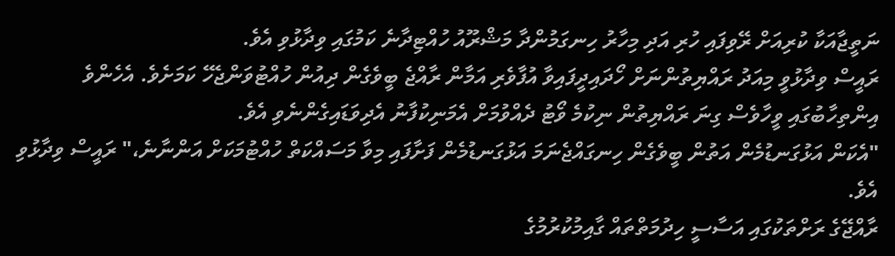ނަތީޖާއަކާ ކުރިއަށް ރޭވިފައި ހުރި އަދި މިހާރު ހިނގަމުންދާ މަޝްރޫއު ހުއްޓިދާނެ ކަމުގައި ވިދާޅުވި އެވެ.
ރައީސް ވިދާޅުވީ މިއަދު ރައްޔިތުންނަށް ހޯދައިދީފައިވާ އުފާވެރި އަމާން ރާއްޖެ ބީވެގެން ދިއުން ހުއްޓުވަންޖެހޭ ކަމަށެވެ. އެހެންވެ އިންތިހާބުގައި ވީހާވެސް ގިނަ ރައްޔިތުން ނިކުމެ ވޯޓު ދެއްވުމަށް އެމަނިކުފާނު އެދިވަޑައިގެންނެވި އެވެ.
"އެކަން އަޅުގަނޑުމެން އަތުން ބީވެގެން ހިނގައްޖެނަމަ އަޅުގަނޑުމެން ފަށާފައި މިވާ މަސައްކަތް ހުއްޓުމަކަށް އަންނާނެ،" ރައީސް ވިދާޅުވި އެވެ.
ރާއްޖޭގެ ރަށްތަކުގައި އަސާސީ ހިދުމަތްތައް ގާއިމުކުރުމުގެ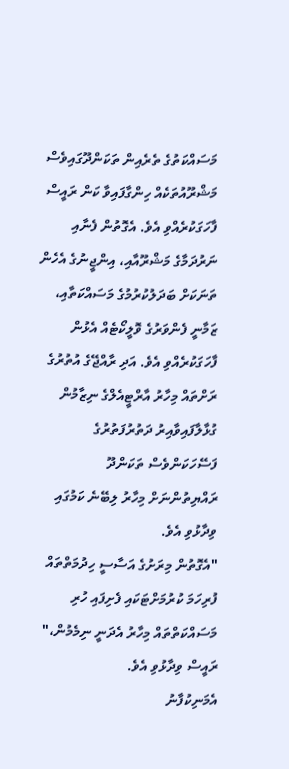މަސައްކަތުގެ ތެރެއިން ތަކަންދޫގައިވެސް މަޝްރޫއުތަކެއް ހިންގާފައިވާ ކަން ރައީސް ފާހަގަކުރެއްވި އެވެ. އެގޮތުން ފެނާއި ނަރުދަމާގެ މަޝްރޫއާއި، އިންޖީނުގެ އެހެން ތަނަކަށް ބަދަލުކުރުމުގެ މަސައްކަތާއި، ޒަމާނީ ފެންވަރުގެ ވޮލީކޯޓެއް އެޅުން ފާހަގަކުރެއްވި އެވެ. އަދި ރާއްޖޭގެ އުތުރުގެ ރަށްތައް މިހާރު އާރްޓީއެލްގެ ނިޒާމުން ގުޅާލާފައިވާއިރު ދަތުރުފަތުރުގެ ފަސޭހަކަންވެސް ތަކަންދޫ ރައްޔިތުންނަށް މިހާރު ލިބޭނެ ކަމުގައި ވިދާޅުވި އެވެ.
"އެގޮތުން މިރަށުގެ އަސާސީ ހިދުމަތްތައް ފުރިހަމަ ކުރުމަށްޓަކައި ފެށިފައި ހުރި މަސައްކަތްތައް މިހާރު އެދަނީ ނިމެމުން،" ރައީސް ވިދާޅުވި އެވެ.
އެމަނިކުފާނު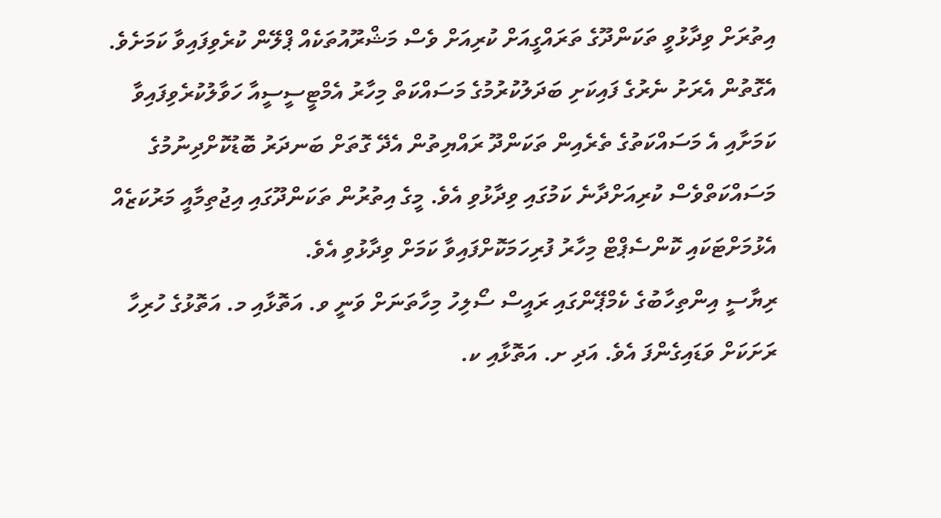އިތުރަށް ވިދާޅުވީ ތަކަންދޫގެ ތަރައްގީއަށް ކުރިއަށް ވެސް މަޝްރޫއުތަކެއް ޕްލޭން ކުރެވިފައިވާ ކަމަށެވެ. އެގޮތުން އެރަށު ނެރުގެ ފައިކަށި ބަދަލުކުރުމުގެ މަސައްކަތް މިހާރު އެމްޓީސީސީއާ ހަވާލުކުރެވިފައިވާ ކަމަށާއި އެ މަސައްކަތުގެ ތެރެއިން ތަކަންދޫ ރައްޔިތުން އެދޭ ގޮތަށް ބަނދަރު ބޮޑުކޮށްދިނުމުގެ މަސައްކަތްވެސް ކުރިއަށްދާނެ ކަމުގައި ވިދާޅުވި އެވެ. މީގެ އިތުރުން ތަކަންދޫގައި އިޖުތިމާއީ މަރުކަޒެއް އެޅުމަށްޓަކައި ކޮންސެޕްޓް މިހާރު ފުރިހަމަކޮށްފައިވާ ކަމަށް ވިދާޅުވި އެވެ.
ރިޔާސީ އިންތިހާބުގެ ކެމްޕޭންގައި ރައީސް ސޯލިހު މިހާތަނަށް ވަނީ ވ. އަތޮޅާއި މ. އަތޮޅުގެ ހުރިހާ ރަށަކަށް ވަޑައިގެންފަ އެވެ. އަދި ށ. އަތޮޅާއި ކ.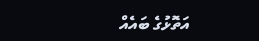އަތޮޅުގެ ބައެއް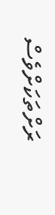ރަށްތަކަށްވެސް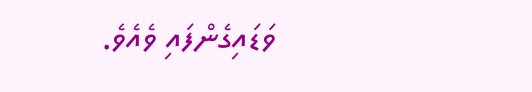ވަޑައިގެންފައި ވެއެވެ.